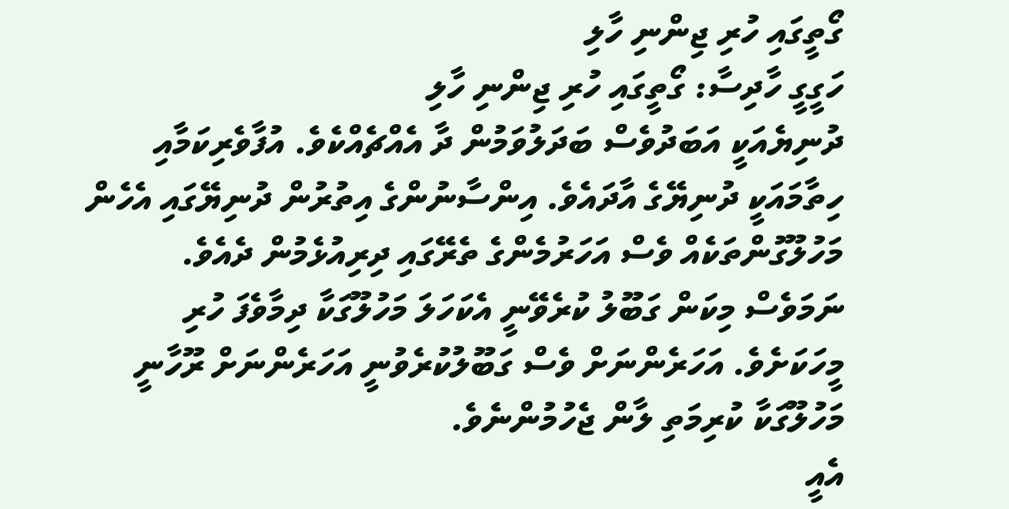ގޯތީގައި ހުރި ޖިންނި ހާލި
ހަގީގީ ހާދިސާ: ގޯތީގައި ހުރި ޖިންނި ހާލި
ދުނިޔެއަކީ އަބަދުވެސް ބަދަލުވަމުން ދާ އެއްޗެއްކެވެ. އުފާވެރިކަމާއި ހިތާމައަކީ ދުނިޔޭގެ އާދައެވެ. އިންސާނުންގެ އިތުރުން ދުނިޔޭގައި އެހެން މަހުލޫގުންތަކެއް ވެސް އަހަރުމެންގެ ތެރޭގައި ދިރިއުޅެމުން ދެއެވެ. ނަމަވެސް މިކަން ގަބޫލު ކުރެވޭނީ އެކަހަލަ މަހުލޫގަކާ ދިމާވެފަ ހުރި މީހަކަށެވެ. އަހަރެންނަށް ވެސް ގަބޫލުކުރެވުނީ އަހަރެންނަށް ރޫހާނީ މަހުލޫގަކާ ކުރިމަތި ލާން ޖެހުމުންނެވެ.
އެއީ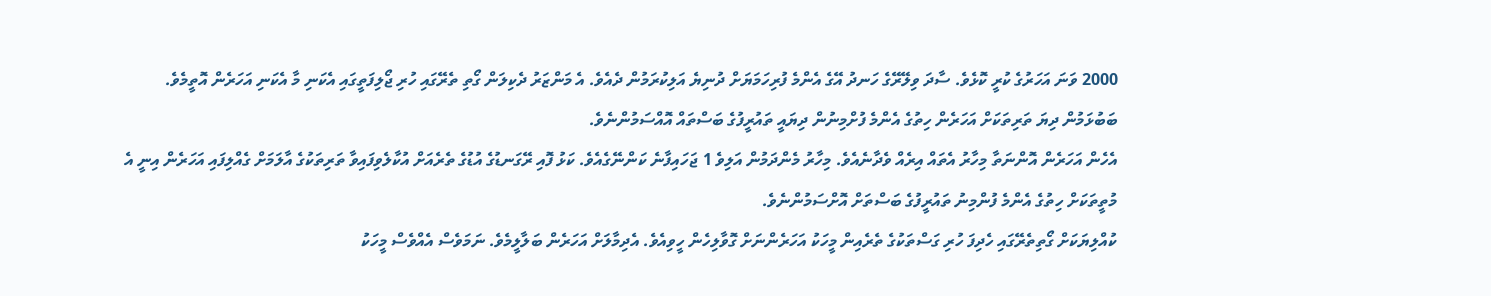2000 ވަނަ އަހަރުގެ ކުރީ ކޮޅެވެ. ސާދަ ވިލޭރޭގެ ހަނދު އޭގެ އެންމެ ފުރިހަމަޔަށް ދުނިޔެ އަލިކުރަމުން ދެއެވެ. އެ މަންޒަރު ދެކިލަން ގޯތި ތެރޭގައި ހުރި ޖޯލިފަތީގައި އެކަނި މާ އެކަނި އަހަރެން އޮތީމެވެ. ބަބުޅަމުން ދިޔަ ތަރިތަކަށް އަހަރެން ހިތުގެ އެންމެ ފުށްމިނުން ދިޔައީ ތައުރީފުގެ ބަސްތައް އޮއްސަމުންނެވެ.
އެހެން އަހަރެން އޮންނަތާ މިހާރު އެތައް އިރެއް ވެދާނެއެވެ. މިހާރު މެންދަމުން އަލިވެ 1 ޖަހައިފާނެ ކަންނޭގެއެވެ. ކަޅު ފޮއި ރޭގަނޑުގެ އުޑުގެ ތެރެއަށް އުކާލެވިފައިވާ ތަރިތަކުގެ އާލަމަށް ގެއްލިފައި އަހަރެން އިނީ އެ މުތީތަކަށް ހިތުގެ އެންމެ ފުންމިނު ތައުރީފުގެ ބަސްތަށް އޮށްސަމުންނެވެ.
ކުއްލިޔަކަށް ގޯތިތެރޭގައި ހެދިފަ ހުރި ގަސްތަކުގެ ތެރެއިން މީހަކު އަހަރެންނަށް ގޮވާލިހެން ހީވިއެވެ. އެދިމާލަށް އަހަރެން ބަލާލީމެވެ. ނަމަވެސް އެއްވެސް މީހަކު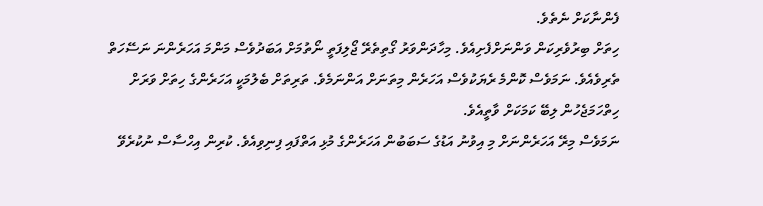ފެންނާކަށް ނެތެވެ.
ހިތަށް ބިރުވެރިކަން ވަންނަށްފެށިއެވެ. މިހާދަންވަރު ގޯތިތެރޭ ޖޯލިފަތީ ނޯތުމަށް އަބަދުވެސް މަންމަ އަހަރެންނަ ނަސޭހަތް ތެރިވެއެވެ. ނަމަވެސް ކޮންމެ ރެޔަކުވެސް އަހަރެން މިތަނަށް އަންނަމެވެ. ތަރިތަށް ބެލުމަކީ އަހަރެންގެ ހިތަށް ވަރަށް ހިތްހަމަޖެހުން ލިބޭ ކަމަކަށް ވާތީއެވެ.
ނަމަވެސް މިރޭ އަހަރެންނަށް މި އިވުނު އަޑުގެ ސަބަބުން އަހަރެންގެ މުޅި އަތްފައި ފިނިވިއެވެ. ކުރިން އިހްސާސް ނުކުރެވޭ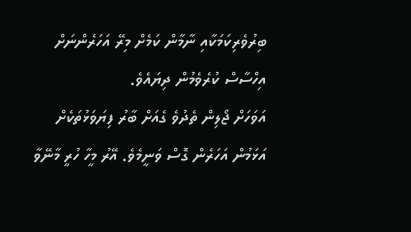ބިރުވެރިކަމަކާއި ނާމާން ކަމެށް މިރޭ އަހަރެންނަށް އިހްސާސް ކުރެވެމުން ދިޔައެވެ.
އަވަހަށް ޖޯލިން ތެދުވެ ގެއަށް ބާރު ފިޔަވަޅުތަކެށް އަޅަމުން އަހަރެން ގޮސް ވަނީމެވެ. އޭރު މީހާ ހުރީ މާނޭވާ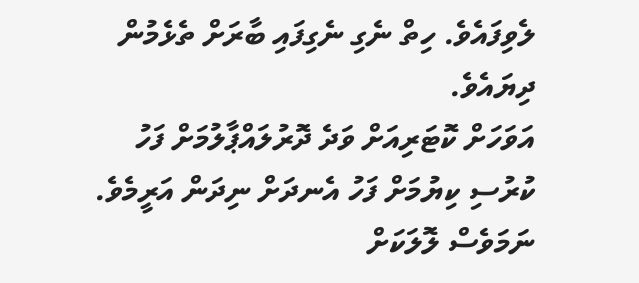ލެވިފައެވެ. ހިތް ނެގި ނެގިފައި ބާރަށް ތެޅެމުން ދިޔައެވެ.
އަވަހަށް ކޮޓަރިއަށް ވަދެ ދޮރުލައްޕާލުމަށް ފަހު ކުރުސި ކިޔުމަށް ފަހު އެނދަށް ނިދަން އަރީމެވެ. ނަމަވެސް ލޮލަކަށް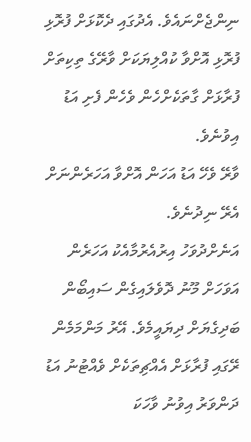ނިންޖެށްނައެވެ. އެދުގައި ދެކޮޅަށް ފުރޮޅި ފުރޮޅި އޮށްވާ ކުއްލިޔަކަށް ވާރޭގެ ތިކިތަށް ފުރާޅަށް ގާތަކެށްހެން ވެހެން ފެށި އަޑު އިވުނެވެ.
ވާރޭ ވެހޭ އަޑު އަހަން އޮށްވާ އަހަރެންނަށް އެރޭ ނިދުނެވެ.
އަނެށްދުވަހު އިރުއެރުމާއެކު އަހަރެން އަވަހަށް މޫނު ދޮވެލައިގެން ސައިބޯން ބަދިގެޔަށް ދިޔައީމެވެ. އޭރު މަންމަމެން ރޭގައި ފުރާޅަށް އެއްޗިތަކެށް ވެއްޓުނު އަޑު ދަންވަރު އިވުނު ވާހަކަ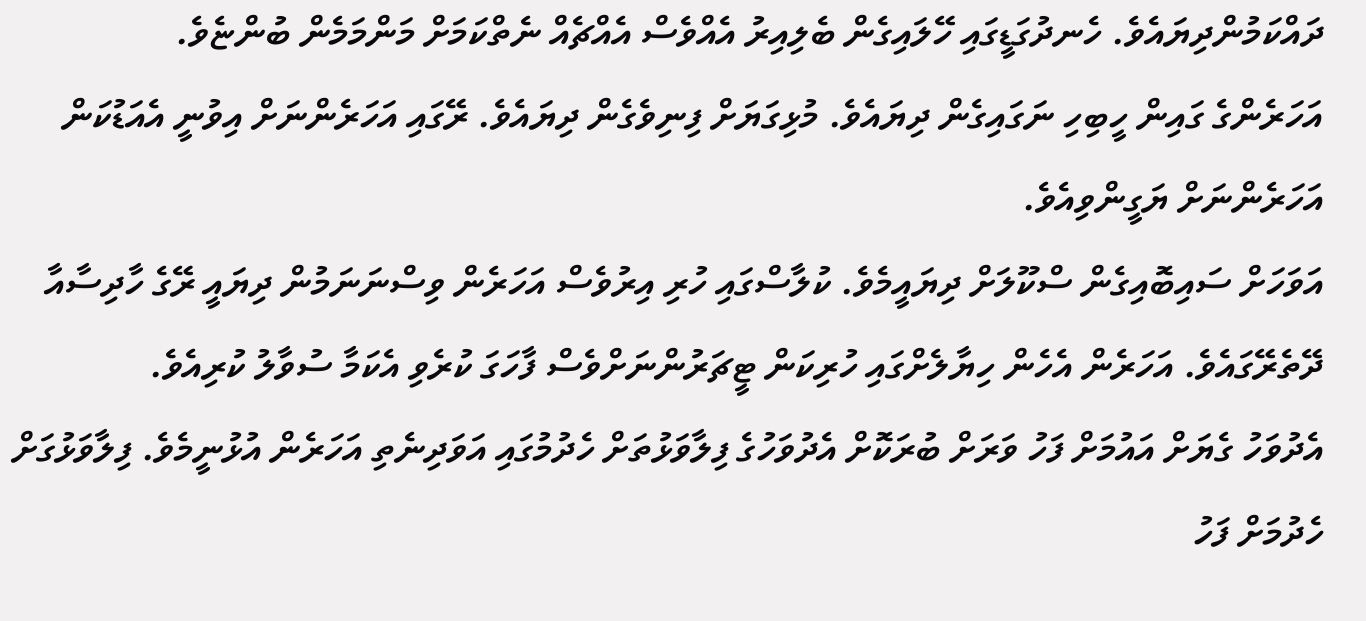ދައްކަމުންދިޔައެވެ. ހެނދުގަޑީގައި ހޭލައިގެން ބެލިއިރު އެއްވެސް އެއްޗެއް ނެތްކަމަށް މަންމަމެން ބުންޏެވެ.
އަހަރެންގެ ގައިން ހީބިހި ނަގައިގެން ދިޔައެވެ. މުޅިގަޔަށް ފިނިވެގެން ދިޔައެވެ. ރޭގައި އަހަރެންނަށް އިވުނީ އެއަޑުކަން އަހަރެންނަށް ޔަގީންވިއެވެ.
އަވަހަށް ސައިބޮއިގެން ސްކޫލަށް ދިޔައީމެވެ. ކުލާސްގައި ހުރި އިރުވެސް އަހަރެން ވިސްނަނަމުން ދިޔައީ ރޭގެ ހާދިސާއާ ދޭތެރޭގައެވެ. އަހަރެން އެހެން ހިޔާލެށްގައި ހުރިކަން ޓީޗަރުންނަށްވެސް ފާހަގަ ކުރެވި އެކަމާ ސުވާލު ކުރިއެވެ.
އެދުވަހު ގެޔަށް އައުމަށް ފަހު ވަރަށް ބުރަކޮށް އެދުވަހުގެ ފިލާވަޅުތަށް ހެދުމުގައި އަވަދިނެތި އަހަރެން އުޅުނީމެވެ. ފިލާވަޅުގަށް ހެދުމަށް ފަހު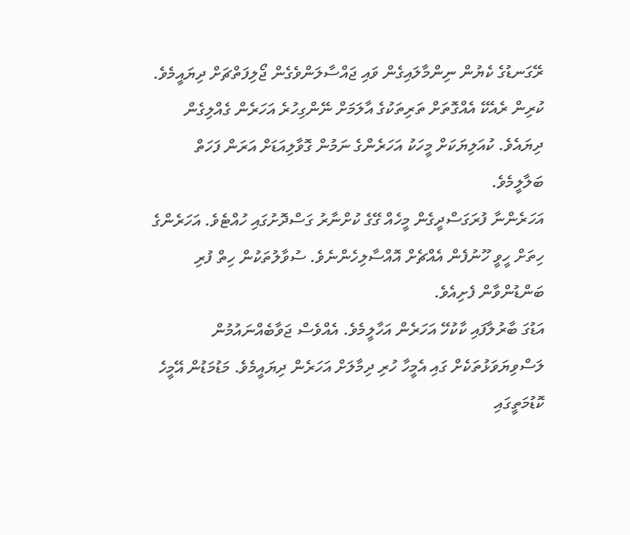ރޭގަނޑުގެ ކެޔުން ނިންމާލައިގެން ވައި ޖައްސާލަންވެގެން ޖޯލިފަތްޗަށް ދިޔައީމެވެ.
ކުރިން ރެއެކޭ އެއްގޮތަށް ތަރިތަކުގެ އާލަމަށް ނޭންގިހުރެ އަހަރެން ގެއްލިގެން ދިޔައެވެ. ކުއަލިޔަކަށް މީހަކު އަހަރެންގެ ނަމުން ގޮވާލިއަޑަށް އަރަން ފަހަތް ބަލާލީމެވެ.
އަހަރެންނާ ފުރަގަސްދީގެން މީހެއް ގޭގެ ކުށްނާރު ގަސްދޮށުގައި ހުއްޓެވެ. އަހަރެންގެ ހިތަށް ހީވީ ހޫނުފެން އެއްޗެށް އޮއްސާލިހެންނެވެ. ސުވާލުތަކުން ހިތް ފުރި ބަންޑުންވާން ފެށިއެވެ.
އަޑުގަ ބާރުލާފައި ކާކުހޭ އަހަރެން އަހާލީމެވެ. އެއްވެސް ޖަވާބެއްނައުމުން ލަސްވިޔަވަޅުތަކެށް ގައި އެމީހާ ހުރި ދިމާލަށް އަހަރެން ދިޔައީމެވެ. މަޑުމަޑުން އޭމީހެ ކޮޑުމަތީގައި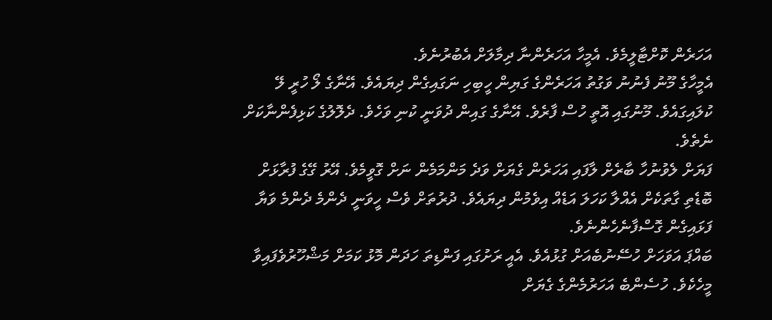އަހަރެން ކޮށްޓާލީމެވެ. އެމީހާ އަހަރެންނާ ދިމާލަށް އެބުރުނެވެ.
އެމީހާގެ މޫނު ފެނުނު ވަގުތު އަހަރެންގެ ގަޔިން ހީބިހި ނަގައިގެން ދިޔައެވެ. އޭނާގެ ލޯ ހުރީ ލޭ ކުލައިގައެވެ. މޫނުގައި އޮތީ ހުސް ފާރެވެ. އޭނާގެ ގައިން ދުވަނީ ކުނި ވަހެވެ. ދެލޮލުގެ ކަޅިފެންނާކަށް ނެތެވެ.
ފަޔަށް ލެވުނުހާ ބާރެށް ލާފައި އަހަރެން ގެޔަށް ވަދެ މަންމަމެން ނަށް ގޮވީމެވެ. އޭރު ގޭގެ ފުރާޅަށް ބޮޑެތި ގާތަކެށް އެއްލާ ކަހަލަ އަޑެއް އިވެމުން ދިޔައެވެ. ދުރުތަށް ވެސް ހީވަނީ ދެންމެ ދެންމެ ވަޔާ ފަޅައިގެން ގޮސްފާނެހެންނެވެ.
ބައްޕަ އަވަހަށް ހުސޭނުބެއަށް ގުޅުއެވެ. އެއީ ރަށުގައި ފަންޑިތަ ހަދަން މޮޅު ކަމަށް މަޝްހޫރުވެފައިވާ މީހެކެވެ. ހުސެންބެ އަހަރުމެންގެ ގެޔަށް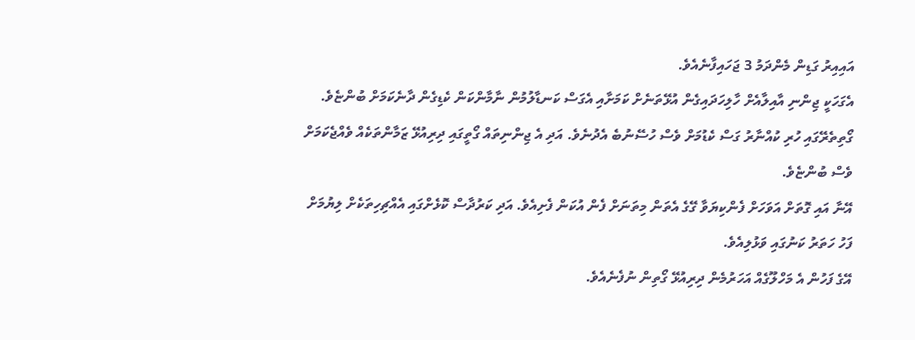އައިއިރު ގަޑިން މެންދަމު 3 ޖަހައިފާނެއެވެ.
އެގަހަކީ ޖިންނި އާއިލާއެށް ހާލިހަދައިގެން އުޅޭތަނެށް ކަމަށާއި އެގަސް ކަނޑާލުމުން ނާމާންކަން ކެޑިގެން ދާނެކަމަށް ބުންޏެވެ.
ގޯތިތެރޭގައި ހުރި ކުއްނާރު ގަސް ކެޑުމަށް ވެސް ހުސޭނުބެ އެދުނެވެ. އަދި އެ ޖިންނިތައް ގޯތީގައި ދިރިއުޅޭ ޒަމާންތަކެއް ވެއްޖެކަމަށް ވެސް ބުންޏެވެ.
އޭނާ އައި ގޮތަށް އަވަހަށް ފެންކިޔަވާ ގޭގެ އެތަން މިތަނަށް ފެން އުކަން ފެށިއެވެ. އަދި ކަރުދާސް ކޮޅެށްގައި އެއްޗިހިތަކެށް ލިޔުމަށް ފަހު ހަތަރު ކަނުގައި ވަޅުލިއެވެ.
އޭގެ ފަހުން އެ މަހްލޫގެއް އަހަރުމެން ދިރިއުޅޭ ގޯތިން ނުފެނެއެވެ.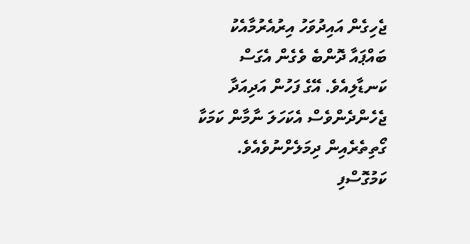ޖެހިގެން އައިދުވަހު އިރުއެރުމާއެކު ބައްޕައާ ދޮންބެ ވެގެން އެގަސް ކަނޑާލިއެވެ. އޭގެ ފަހުން އަދިއަދާ ޖެހެންދެންވެސް އެކަހަލަ ނާމާން ކަމަކާ ގޯތިތެރެއިން ދިމަލެށްނުވެއެވެ.
ކަމުގޮސްފި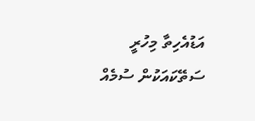އަޑުއެހިތާ މިހުރީ
ސަތޭކައަކުން ސުމެއް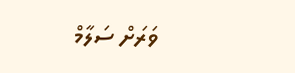ވަރަށް ސަލާމް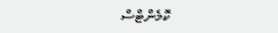ކޮމެންޓްސް